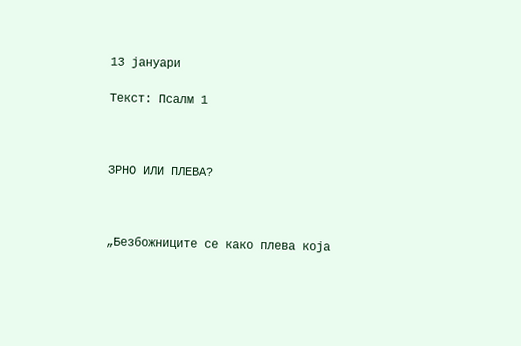13 јануари

Текст: Псалм 1



ЗРНО ИЛИ ПЛЕВА?



„Безбожниците се како плева која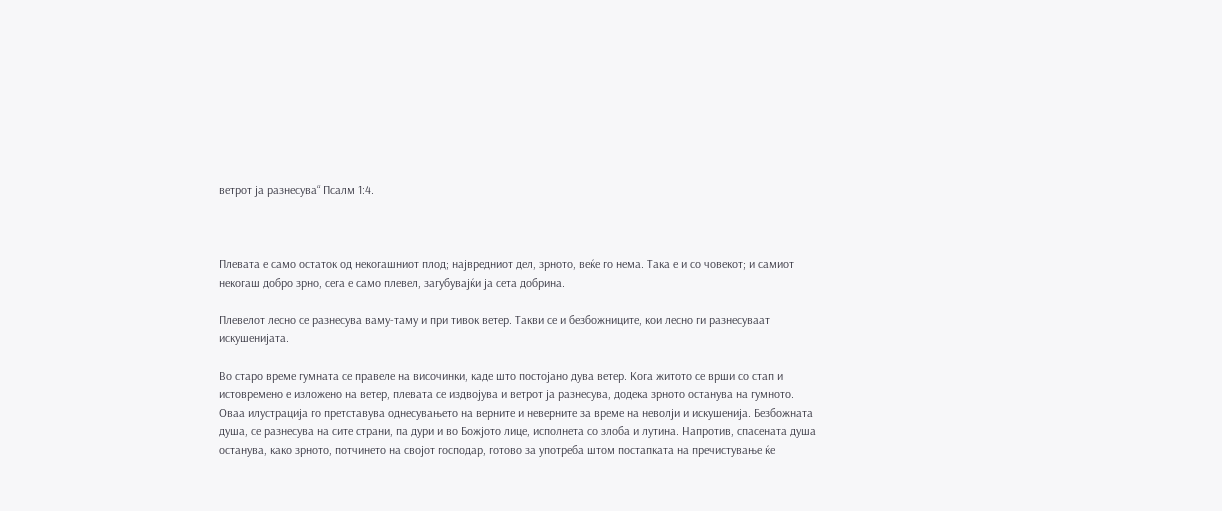ветрот ја разнесува“ Псалм 1:4.



Плевата е само остаток од некогашниот плод; највредниот дел, зрното, веќе го нема. Така е и со човекот; и самиот некогаш добро зрно, сега е само плевел, загубувајќи ја сета добрина.

Плевелот лесно се разнесува ваму-таму и при тивок ветер. Такви се и безбожниците, кои лесно ги разнесуваат искушенијата.

Во старо време гумната се правеле на височинки, каде што постојано дува ветер. Кога житото се врши со стап и истовремено е изложено на ветер, плевата се издвојува и ветрот ја разнесува, додека зрното останува на гумното. Оваа илустрација го претставува однесувањето на верните и неверните за време на неволји и искушенија. Безбожната душа, се разнесува на сите страни, па дури и во Божјото лице, исполнета со злоба и лутина. Напротив, спасената душа останува, како зрното, потчинето на својот господар, готово за употреба штом постапката на пречистување ќе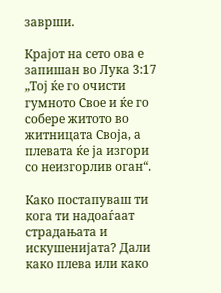заврши.

Крајот на сето ова е запишан во Лука 3:17  „Тој ќе го очисти гумното Свое и ќе го собере житото во житницата Своја, а плевата ќе ја изгори со неизгорлив оган“.

Како постапуваш ти кога ти надоаѓаат страдањата и искушенијата? Дали како плева или како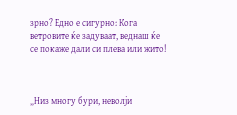зрно? Едно е сигурно: Кога ветровите ќе задуваат, веднаш ќе се покаже дали си плева или жито!



„Низ многу бури, неволји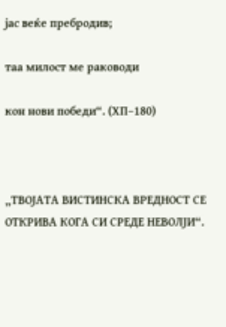јас веќе пребродив;

таа милост ме раководи

кон нови победи“. (ХП–180)



„ТВОЈАТА ВИСТИНСКА ВРЕДНОСТ СЕ ОТКРИВА КОГА СИ СРЕДЕ НЕВОЛЈИ“.